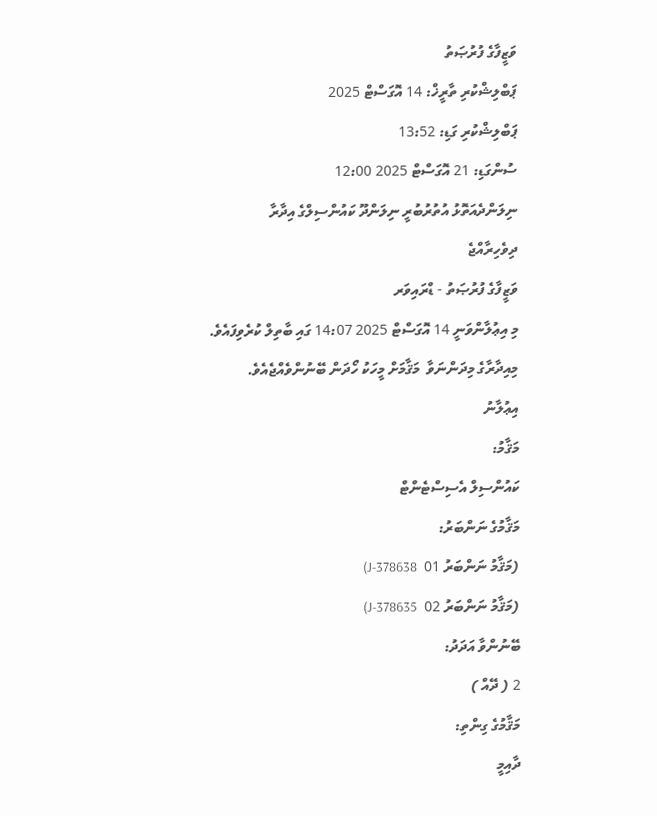ވަޒީފާގެ ފުރުޞަތު
ޕަބްލިޝްކުރި ތާރީޚް: 14 އޮގަސްޓް 2025
ޕަބްލިޝްކުރި ގަޑި: 13:52
ސުންގަޑި: 21 އޮގަސްޓް 2025 12:00
ނިލަންދެއަތޮޅު އުތުރުބުރީ ނިލަންދޫ ކައުންސިލްގެ އިދާރާ
ދިވެހިރާއްޖެ
ވަޒީފާގެ ފުރުޞަތު - ޑްރައިވަރ
މި އިޢުލާންވަނީ 14 އޮގަސްޓް 2025 14:07 ގައި ބާތިލް ކުރެވިފައެވެ.
މިއިދާރާގެ މިދަންނަވާ  މަޤާމަށް މީހަކު ހޯދަން ބޭނުންވެއްޖެއެވެ.
އިޢުލާނު
މަޤާމު:
ކައުންސިލް އެސިސްޓެންޓް
މަޤާމުގެ ނަންބަރު:
(މަޤާމު ނަންބަރު 01  J-378638)
(މަޤާމު ނަންބަރު 02  J-378635)
ބޭނުންވާ އަދަދު:
2 ( ދޭއް )
މަޤާމުގެ ގިންތި:
ދާއިމީ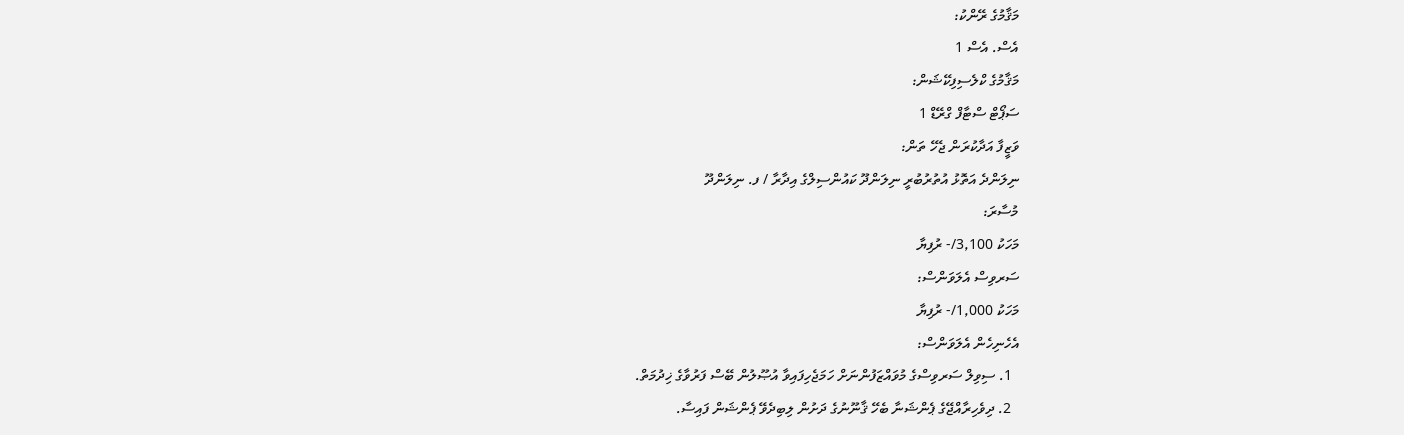މަޤާމުގެ ރޭންކު:
އެސް. އެސް 1
މަޤާމުގެ ކްލެސިފިކޭޝަން:
ސަޕޯޓް ސްޓާފް ގްރޭޑް 1
ވަޒީފާ އަދާކުރަން ޖެހޭ ތަން:
ނިލަންދެ އަތޮޅު އުތުރުބުރީ ނިލަންދޫ ކައުންސިލްގެ އިދާރާ / ފ. ނިލަންދޫ
މުސާރަ:
މަހަކު 3,100/- ރުފިޔާ
ސަރވިސް އެލަވަންސް:
މަހަކު 1,000/- ރުފިޔާ
އެހެނިހެން އެލަވަންސް:
  1. ސިވިލް ސަރވިސްގެ މުވައްޒަފުންނަށް ހަމަޖެހިފައިވާ އުޞޫލުން ބޭސް ފަރުވާގެ ޚިދުމަތް.
  2. ދިވެހިރާއްޖޭގެ ޕެންޝަނާ ބެހޭ ޤާނޫނުގެ ދަށުން ލިބިދެވޭ ޕެންޝަން ފައިސާ.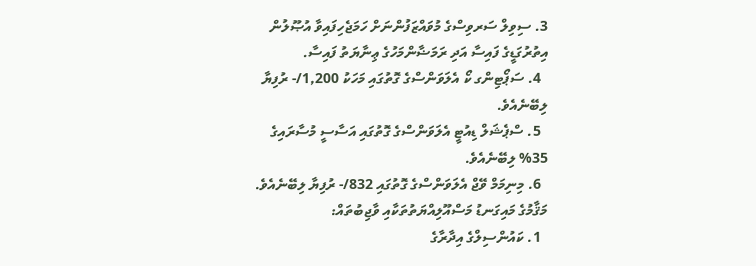3. ސިވިލް ސަރވިސްގެ މުވައްޒަފުންނަށް ހަމަޖެހިފައިވާ އުޞޫލުން އިތުރުގަޑީގެ ފައިސާ އަދި ރަމަޟާންމަހުގެ ޢިނާޔަތު ފައިސާ.
  4. ސަޕޯޓިންގ ކޯ އެލަވަންސްގެ ގޮތުގައި މަހަކު 1,200/- ރުފިޔާ ލިބޭނެއެވެ.
  5. ސްޕެޝަލް ޑިއުޓީ އެލަވަންސްގެ ގޮތުގައި އަސާސީ މުސާރައިގެ 35% ލިބޭނެއެވެ.
  6. މިނިމަމް ވޭޖް އެލަވަންސްގެ ގޮތުގައި 832/- ރުފިޔާ ލިބޭނެއެވެ.
މަޤާމުގެ މައިގަނޑު މަސްއޫލިއްޔަތުތަކާއި ވާޖިބުތައް:
  1. ކައުންސިލްގެ އިދާރާގެ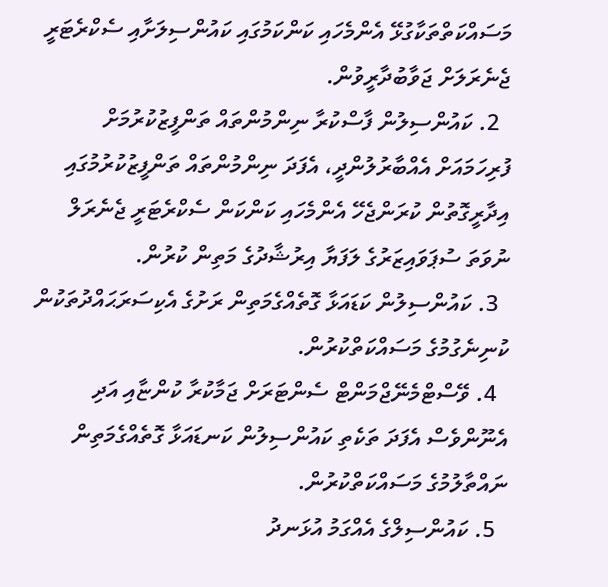މަސައްކަތްތަކާގުޅޭ އެންމެހައި ކަންކަމުގައި ކައުންސިލަށާއި ސެކްރެޓަރީ ޖެނެރަލަށް ޖަވާބުދާރީވުން.
  2. ކައުންސިލުން ފާސްކުރާ ނިންމުންތައް ތަންފީޒުކުރުމަށް ފުރިހަމައަށް އެއްބާރުލުންދީ، އެފަދަ ނިންމުންތައް ތަންފީޒުކުރުމުގައި އިދާރީގޮތުން ކުރަންޖެހޭ އެންމެހައި ކަންކަން ސެކްރެޓަރީ ޖެނެރަލް ނުވަތަ ސުޕަވައިޒަރުގެ ލަފަޔާ އިރުޝާދުގެ މަތިން ކުރުން.
  3. ކައުންސިލުން ކަޑައަޅާ ގޮތެއްގެމަތިން ރަށުގެ އެކިސަރަޙައްދުތަކުން ކުނިނެގުމުގެ މަސައްކަތްކުރުން.
  4. ވޭސްޓްމެނޭޖްމަންޓް ސެންޓަރަށް ޖަމާކުރާ ކުންޏާއި އަދި އެނޫންވެސް އެފަދަ ތަކެތި ކައުންސިލުން ކަނޑައަޅާ ގޮތެއްގެމަތިން ނައްތާލުމުގެ މަސައްކަތްކުރުން.
  5. ކައުންސިލްގެ އެއްގަމު އުޅަނދު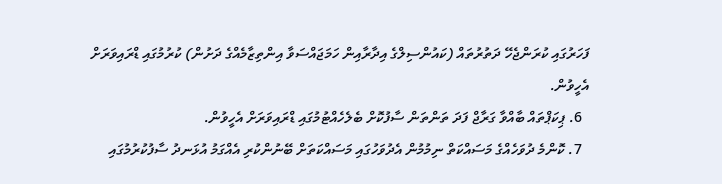ފަހަރުގައި ކުރަންޖެހޭ ދަތުރުތައް (ކައުންސިލްގެ އިދާރާއިން ހަމަޖައްސަވާ އިންތިޒާމެއްގެ ދަށުން) ކުރުމުގައި ޑްރައިވަރަށް އެހީވުން.
  6. ޕިކަޕްތައް ބާއްވާ ގަރާޖް ފަދަ ތަންތަން ސާފުކޮށް ބެލެހެއްޓުމުގައި ޑްރައިވަރަށް އެހީވުން.
  7. ކޮންމެ ދުވަހެއްގެ މަސައްކަތް ނިމުމުން އެދުވަހުގައި މަސައްކަތަށް ބޭނުންކުރި އެއްގަމު އުޅަނދު ސާފުކުރުމުގައި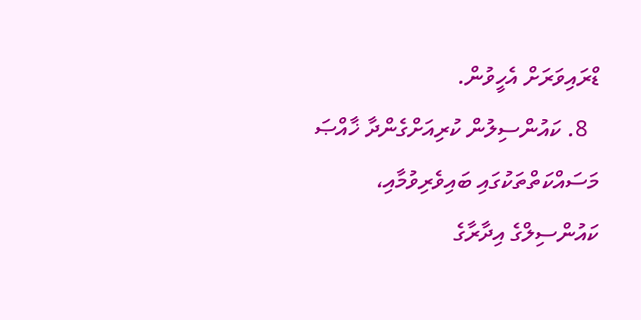ޑްރައިވަރަށް އެހީވުން.
  8. ކައުންސިލުން ކުރިއަށްގެންދާ ޚާއްޞަ މަސައްކަތްތަކުގައި ބައިވެރިވުމާއި، ކައުންސިލްގެ އިދާރާގެ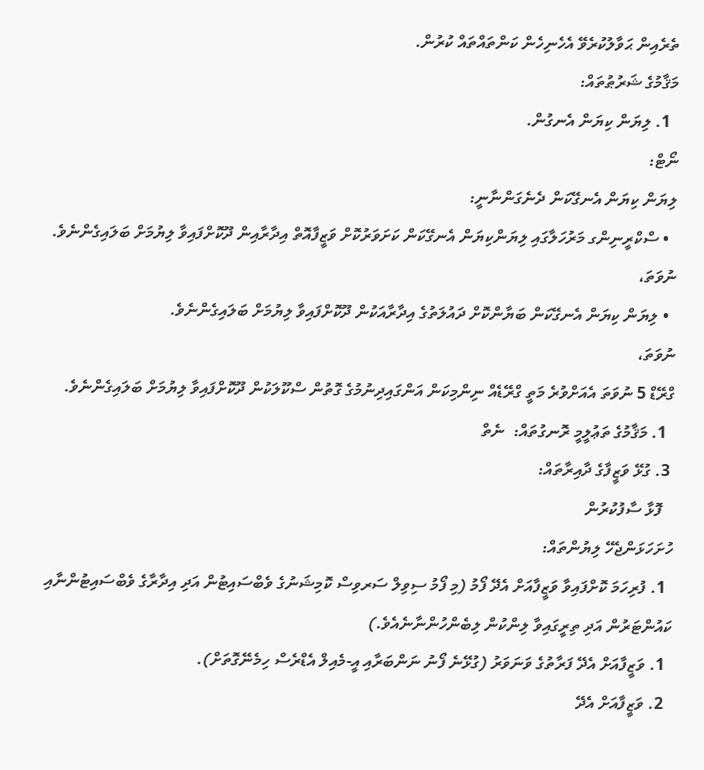ތެރެއިން ޙަވާލުކުރެވޭ އެހެނިހެން ކަންތައްތައް ކުރުން.
މަޤާމުގެ ޝަރުޠުތައް:
  1. ލިޔަން ކިޔަން އެނގުން.
ނޯޓް:
ލިޔަން ކިޔަން އެނގޭކަން ދެނެގަންނާނީ:
  • ސްކްރީނިންގ މަރުހަލާގައި ލިޔަންކިޔަން އެނގޭކަން ކަށަވަރުކޮށް ވަޒީފާއޮތް އިދާރާއިން ދޫކޮށްފައިވާ ލިޔުމަށް ބަލައިގެންނެވެ.
ނުވަތަ،
  • ލިޔަން ކިޔަން އެނގޭކަން ބަޔާންކޮށް ދައުލަތުގެ އިދާރާއަކުން ދޫކޮށްފައިވާ ލިޔުމަށް ބަލައިގެންނެވެ.
ނުވަތަ،
ގްރޭޑް 5 ނުވަތަ އެއަށްވުރެ މަތީ ގްރޭޑެއް ނިންމިކަން އަންގައިދިނުމުގެ ގޮތުން ސްކޫލަކުން ދޫކޮށްފައިވާ ލިޔުމަށް ބަލައިގެންނެވެ.
  1. މަޤާމުގެ ތަޢުލީމީ ރޮނގުތައް:  ނެތް
 3. ގުޅޭ ވަޒީފާގެ ދާއިރާތައް:
   ފޮޅާ ސާފުކުރުން
ހުށަހަޅަންޖެހޭ ލިޔުންތައް:
  1. ފުރިހަމަ ކޮށްފައިވާ ވަޒީފާއަށް އެދޭ ފޯމު (މި ފޯމު ސިވިލް ސަރވިސް ކޮމިޝަނުގެ ވެބްސައިޓުން އަދި އިދާރާގެ ވެބްސައިޓުންނާއި ކައުންޓަރުން އަދި ތިރީގައިވާ ލިންކުން ލިބެންހުންނާނެއެވެ.)
  1. ވަޒީފާއަށް އެދޭ ފަރާތުގެ ވަނަވަރު (ގުޅޭނެ ފޯނު ނަންބަރާއި އީ-މެއިލް އެޑްރެސް ހިމެނޭގޮތަށް).
  2. ވަޒީފާއަށް އެދޭ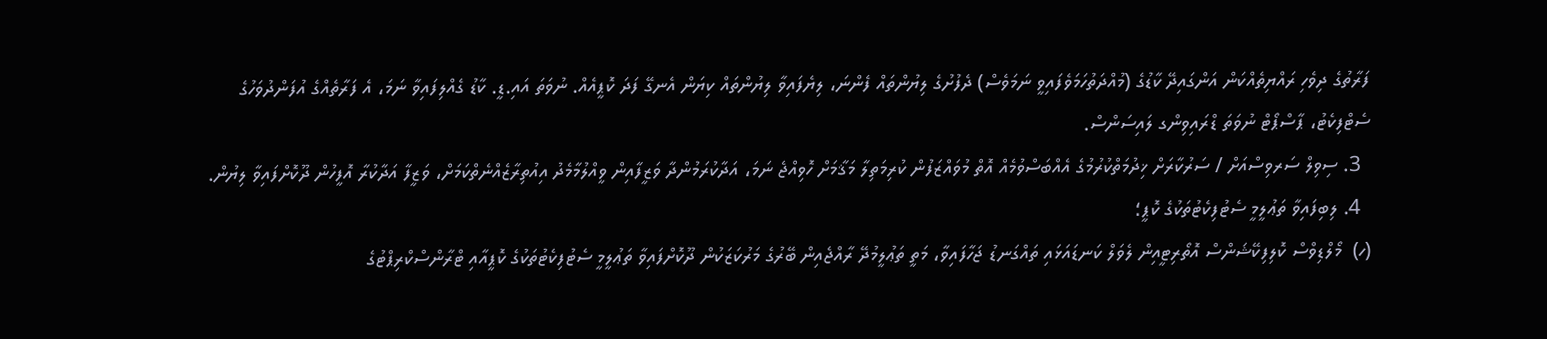ފަރާތުގެ ދިވެހި ރައްޔިތެއްކަން އަންގައިދޭ ކާޑުގެ (މުއްދަތުހަމަވެފައިވީ ނަމަވެސް) ދެފުށުގެ ލިޔުންތައް ފެންނަ، ލިޔެފައިވާ ލިޔުންތައް ކިޔަން އެނގޭ ފަދަ ކޮޕީއެއް. ނުވަތަ އައި.ޑީ. ކާޑު ގެއްލިފައިވާ ނަމަ، އެ ފަރާތެއްގެ އުފަންދުވަހުގެ ސެޓްފިކެޓު، ޕާސްޕޯޓް ނުވަތަ ޑްރައިވިންގ ލައިސަންސް.
  3. ސިވިލް ސަރވިސްއަށް / ސަރުކާރަށް ޚިދުމަތްކުރުމުގެ އެއްބަސްވުމެއް އޮތް މުވައްޒަފުން ކުރިމަތިލާ މަޤާމަށް ހޮވިއްޖެ ނަމަ، އަދާކުރަމުންދާ ވަޒީފާއިން ވީއްލުމާމެދު އިއުތިރާޒެއްނެތްކަމަށް، ވަޒީފާ އަދާކުރާ އޮފީހުން ދޫކޮށްފައިވާ ލިޔުން.
  4. ލިބިފައިވާ ތަޢުލީމީ ސެޓުފިކެޓުތަކުގެ ކޮޕީ؛
(ހ)  މޯލްޑިވްސް ކޮލިފިކޭޝަންސް އޮތޯރިޓީއިން ލެވަލް ކަނޑައަޅައި ތައްގަނޑު ޖަހާފައިވާ، މަތީ ތަޢުލީމުދޭ ރާއްޖެއިން ބޭރުގެ މަރުކަޒަކުން ދޫކޮށްފައިވާ ތަޢުލީމީ ސެޓުފިކެޓުތަކުގެ ކޮޕީއާއި ޓްރާންސްކްރިޕްޓުގެ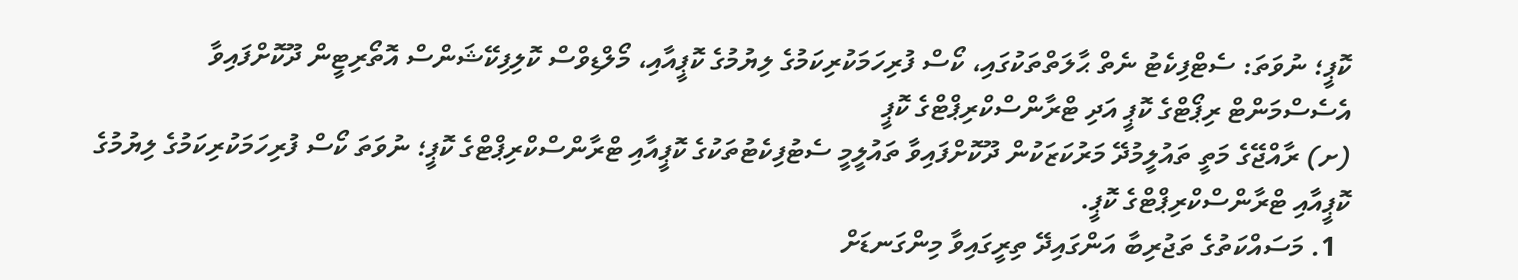ކޮޕީ؛ ނުވަތަ: ސެޓްފިކެޓު ނެތް ޙާލަތްތަކުގައި، ކޯސް ފުރިހަމަކުރިކަމުގެ ލިޔުމުގެ ކޮޕީއާއި، މޯލްޑިވްސް ކޮލިފިކޭޝަންސް އޮތޯރިޓީން ދޫކޮށްފައިވާ އެސެސްމަންޓް ރިޕޯޓްގެ ކޮޕީ އަދި ޓްރާންސްކްރިޕްޓްގެ ކޮޕީ
(ށ) ރާއްޖޭގެ މަތީ ތައުލީމުދޭ މަރުކަޒަކުން ދޫކޮށްފައިވާ ތައުލީމީ ސެޓުފިކެޓުތަކުގެ ކޮޕީއާއި ޓްރާންސްކްރިޕްޓްގެ ކޮޕީ؛ ނުވަތަ ކޯސް ފުރިހަމަކުރިކަމުގެ ލިޔުމުގެ ކޮޕީއާއި ޓްރާންސްކްރިޕްޓްގެ ކޮޕީ.
  1. މަސައްކަތުގެ ތަޖުރިބާ އަންގައިދޭ ތިރީގައިވާ މިންގަނޑަށް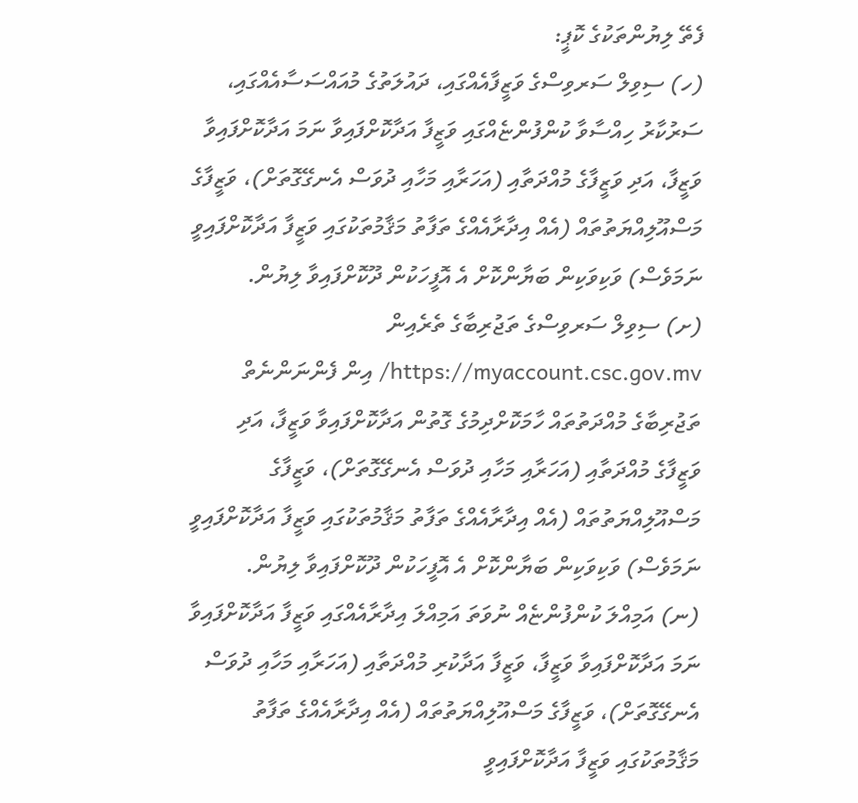ފެތޭ ލިޔުންތަކުގެ ކޮޕީ:
(ހ) ސިވިލް ސަރވިސްގެ ވަޒީފާއެއްގައި، ދައުލަތުގެ މުއައްސަސާއެއްގައި، ސަރުކާރު ހިއްސާވާ ކުންފުންޏެއްގައި ވަޒީފާ އަދާކޮށްފައިވާ ނަމަ އަދާކޮށްފައިވާ ވަޒީފާ، އަދި ވަޒީފާގެ މުއްދަތާއި (އަހަރާއި މަހާއި ދުވަސް އެނގޭގޮތަށް)، ވަޒީފާގެ މަސްއޫލިއްޔަތުތައް (އެއް އިދާރާއެއްގެ ތަފާތު މަޤާމުތަކުގައި ވަޒީފާ އަދާކޮށްފައިވީ ނަމަވެސް) ވަކިވަކިން ބަޔާންކޮށް އެ އޮފީހަކުން ދޫކޮށްފައިވާ ލިޔުން.
(ށ) ސިވިލް ސަރވިސްގެ ތަޖުރިބާގެ ތެރެއިން https://myaccount.csc.gov.mv/ އިން ފެންނަންނެތް ތަޖުރިބާގެ މުއްދަތުތައް ހާމަކޮށްދިމުގެ ގޮތުން އަދާކޮށްފައިވާ ވަޒީފާ، އަދި ވަޒީފާގެ މުއްދަތާއި (އަހަރާއި މަހާއި ދުވަސް އެނގޭގޮތަށް)، ވަޒީފާގެ މަސްއޫލިއްޔަތުތައް (އެއް އިދާރާއެއްގެ ތަފާތު މަޤާމުތަކުގައި ވަޒީފާ އަދާކޮށްފައިވީ ނަމަވެސް) ވަކިވަކިން ބަޔާންކޮށް އެ އޮފީހަކުން ދޫކޮށްފައިވާ ލިޔުން.
(ނ) އަމިއްލަ ކުންފުންޏެއް ނުވަތަ އަމިއްލަ އިދާރާއެއްގައި ވަޒީފާ އަދާކޮށްފައިވާ ނަމަ އަދާކޮށްފައިވާ ވަޒީފާ، ވަޒީފާ އަދާކުރި މުއްދަތާއި (އަހަރާއި މަހާއި ދުވަސް އެނގޭގޮތަށް)، ވަޒީފާގެ މަސްއޫލިއްޔަތުތައް (އެއް އިދާރާއެއްގެ ތަފާތު މަޤާމުތަކުގައި ވަޒީފާ އަދާކޮށްފައިވީ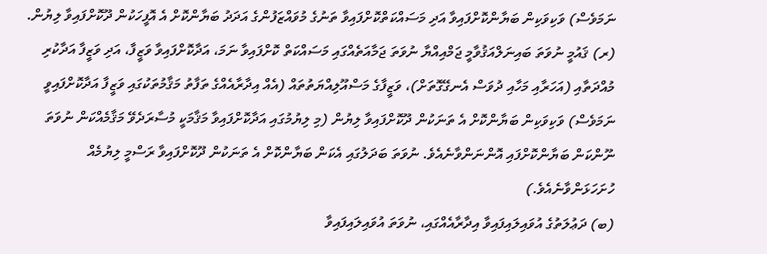ނަމަވެސް) ވަކިވަކިން ބަޔާންކޮށްފައިވާ އަދި މަސައްކަތްކޮށްފައިވާ ތަނުގެ މުވައްޒަފުންގެ އަދަދު ބަޔާންކޮށް އެ އޮފީހަކުން ދޫކޮށްފައިވާ ލިޔުން.
(ރ) ޤައުމީ ނުވަތަ ބައިނަލްއަޤުވާމީ ޖަމްއިއްޔާ ނުވަތަ ޖަމާއަތެއްގައި މަސައްކަތް ކޮށްފައިވާ ނަމަ، އަދާކޮށްފައިވާ ވަޒީފާ، އަދި ވަޒީފާ އަދާކުރި މުއްދަތާއި (އަހަރާއި މަހާއި ދުވަސް އެނގޭގޮތަށް)، ވަޒީފާގެ މަސްއޫލިއްޔަތުތައް (އެއް އިދާރާއެއްގެ ތަފާތު މަޤާމުތަކުގައި ވަޒީފާ އަދާކޮށްފައިވީ ނަމަވެސް) ވަކިވަކިން ބަޔާންކޮށް އެ ތަނަކުން ދޫކޮށްފައިވާ ލިޔުން (މި ލިޔުމުގައި އަދާކޮށްފައިވާ މަޤާމަކީ މުސާރަދެވޭ މަޤާމެއްކަން ނުވަތަ ނޫންކަން ބަޔާންކޮށްފައި އޮންނަންވާނެއެވެ. ނުވަތަ ބަދަލުގައި އެކަން ބަޔާންކޮށް އެ ތަނަކުން ދޫކޮށްފައިވާ ރަސްމީ ލިޔުމެއް ހުށަހަޅަންވާނެއެވެ.)
(ބ) ދަޢުލަތުގެ އުވައިލައިފައިވާ އިދާރާއެއްގައި، ނުވަތަ އުވައިލައިފައިވާ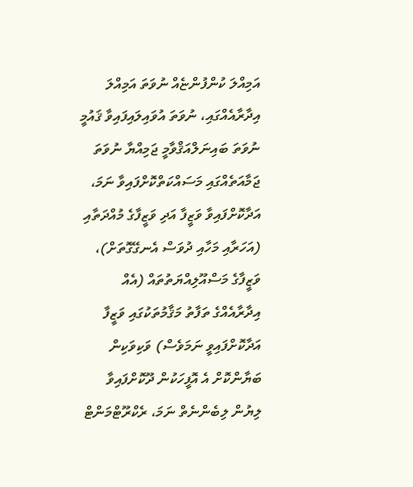އަމިއްލަ ކުންފުންޏެއް ނުވަތަ އަމިއްލަ އިދާރާއެއްގައި، ނުވަތަ އުވައިލައިފައިވާ ޤައުމީ ނުވަތަ ބައިނަލްއަޤްވާމީ ޖަމިއްޔާ ނުވަތަ ޖަމާއަތެއްގައި މަސައްކަތްކޮށްފައިވާ ނަމަ، އަދާކޮށްފައިވާ ވަޒީފާ އަދި ވަޒީފާގެ މުއްދަތާއި (އަހަރާއި މަހާއި ދުވަސް އެނގޭގޮތަށް)، ވަޒީފާގެ މަސްއޫލިއްޔަތުތައް (އެއް އިދާރާއެއްގެ ތަފާތު މަޤާމުތަކުގައި ވަޒީފާ އަދާކޮށްފައިވީ ނަމަވެސް) ވަކިވަކިން ބަޔާންކޮށް އެ އޮފީހަކުން ދޫކޮށްފައިވާ ލިޔުން ލިބެންނެތް ނަމަ، ރެކްރޫޓްމަންޓް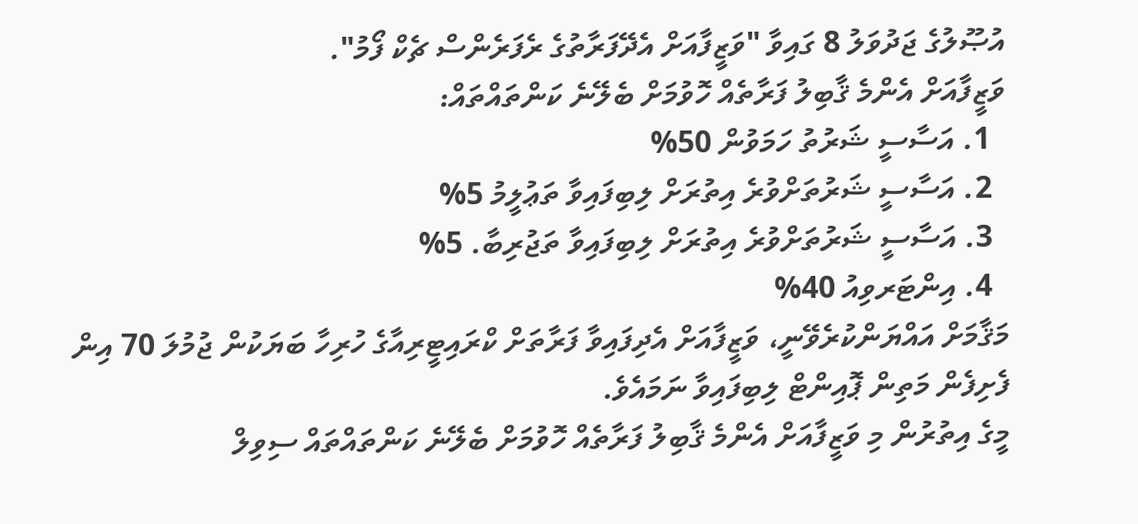އުޞޫލުގެ ޖަދުވަލު 8 ގައިވާ "ވަޒީފާއަށް އެދޭފަރާތުގެ ރެފަރެންސް ޗެކް ފޯމު".
ވަޒީފާއަށް އެންމެ ޤާބިލު ފަރާތެއް ހޮވުމަށް ބެލޭނެ ކަންތައްތައް:
  1. އަސާސީ ޝަރުތު ހަމަވުން 50%
  2. އަސާސީ ޝަރުތަށްވުރެ އިތުރަށް ލިބިފައިވާ ތަޢުލީމު 5%
  3. އަސާސީ ޝަރުތަށްވުރެ އިތުރަށް ލިބިފައިވާ ތަޖުރިބާ. 5%
  4. އިންޓަރވިއު 40%
މަޤާމަށް އައްޔަންކުރެވޭނީ، ވަޒީފާއަށް އެދިފައިވާ ފަރާތަށް ކްރައިޓީރިއާގެ ހުރިހާ ބަޔަކުން ޖުމުލަ 70 އިން ފެށިފެން މަތިން ޕޮއިންޓް ލިބިފައިވާ ނަމައެވެ.
މީގެ އިތުރުން މި ވަޒީފާއަށް އެންމެ ޤާބިލު ފަރާތެއް ހޮވުމަށް ބެލޭނެ ކަންތައްތައް ސިވިލް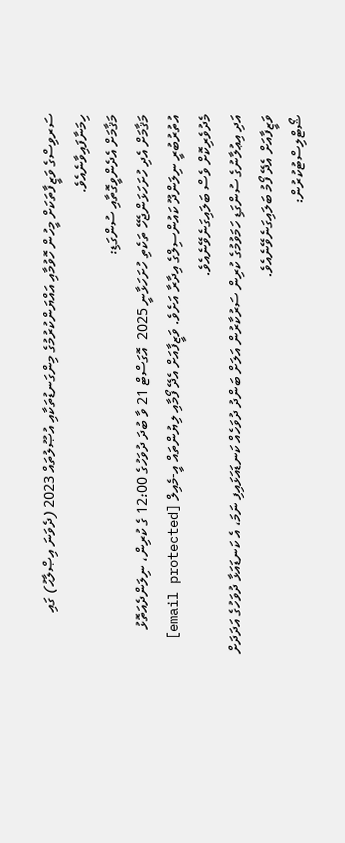ސަރވިސްގެ ވަޒީފާތަކަށް މީހުން ހޮވުމާއި އައްޔަންކުރުމުގެ މިންގަނޑުތަކާއި އުޞޫލުތައް 2023 (ދެވަނަ އިޞްލާޙު) ގައި ހިމަނާފައިވާނެއެވެ.
މަޤާމަށް އެދެންވީގޮތާއި ސުންގަޑި:
މަޤާމަށް އެދި ހުށަހަޅަންޖެހޭ ތަކެތި ހުށަހަޅާނީ 2025  އޮގަސްޓް 21 ވާ ބުދަ ދުވަހުގެ 12:00 ގެ ކުރިން، ނިލަންދެއަތޮޅު އުތުރުބުރީ ނިލަންދޫ ކައުންސިލްގެ އިދާރާ އަށެވެ. ވަޒީފާއަށް އެދޭ ފޯމާއި ލިޔުންތައް އީ-މެއިލް [email protected] މެދުވެރިކޮށް ވެސް ބަލައިގަނެވޭނެއެވެ.
އަދި އިޢުލާނުގެ ސުންގަޑި ހަމަވުމުގެ ކުރިން ސަރުކާރުން އަލަށް ބަންދު ދުވަހެއް ކަނޑައަޅައިފި ނަމަ، އެ ކަނޑައަޅާ ދުވަހުގެ އަދަދަށް ވަޒީފާއަށް އެދޭ ފޯމު ބަލައިގަނެވޭނެއެވެ.
ޝޯޓްލިސްޓުކުރުން: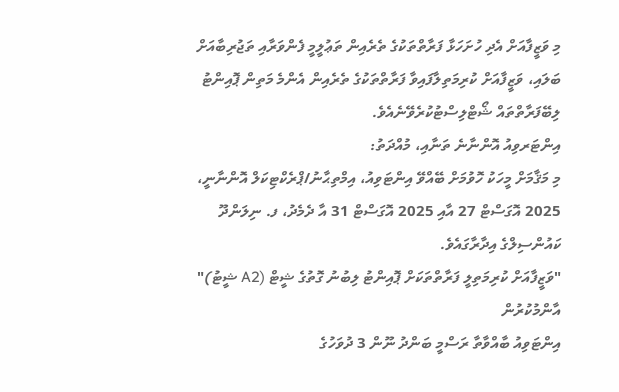މި ވަޒީފާއަށް އެދި ހުށަހަޅާ ފަރާތްތަކުގެ ތެރެއިން ތަޢުލީމީ ފެންވަރާއި ތަޖުރިބާއަށް ބަލައި، ވަޒީފާއަށް ކުރިމަތިލާފައިވާ ފަރާތްތަކުގެ ތެރެއިން އެންމެ މަތިން ޕޮއިންޓު ލިބޭފަރާތްތައް ޝޯޓްލިސްޓުކުރެވޭނެއެވެ.
އިންޓަރވިއު އޮންނާނެ ތަނާއި، މުއްދަތު:
މި މަޤާމަށް މީހަކު ހޮވުމަށް ބޭއްވޭ އިންޓަވިއު، އިމްތިޙާނު/ޕްރެކްޓިކަލް އޮންނާނީ، 2025 އޮގަސްޓް 27 އާއި 2025 އޮގަސްޓް 31 އާ ދެމެދު، ފ. ނިލަންދޫ ކައުންސިލްގެ އިދާރާގައެވެ.
"ވަޒީފާއަށް ކުރިމަތިލީ ފަރާތްތަކަށް ޕޮއިންޓު ލިބުނު ގޮތުގެ ޝީޓް (A2 ޝީޓު)" އާންމުކުރުން
އިންޓަވިއު ބާއްވާތާ ރަސްމީ ބަންދު ނޫން 3 ދުވަހުގެ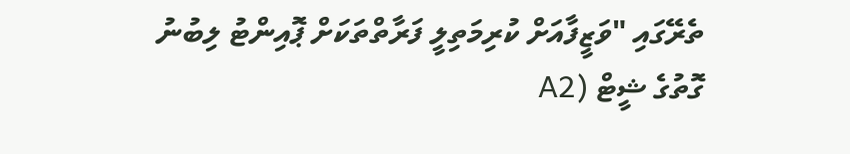ތެރޭގައި "ވަޒީފާއަށް ކުރިމަތިލީ ފަރާތްތަކަށް ޕޮއިންޓު ލިބުނު ގޮތުގެ ޝީޓް (A2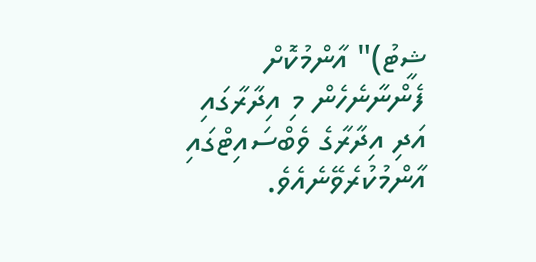ޝީޓު)" އާންމުކޮށް ފެންނާނެހެން މި އިދާރާގައި އަދި އިދާރާގެ ވެބްސައިޓްގައި އާންމުކުރެވޭނެއެވެ.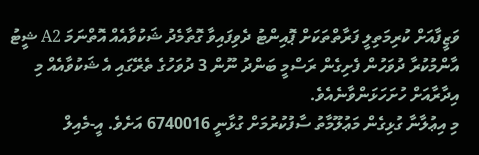ވަޒީފާއަށް ކުރިމަތިލީ ފަރާތްތަކަށް ޕޮއިންޓު ދެވިފައިވާ ގޮތާމެދު ޝަކުވާއެއް އޮތްނަމަ A2 ޝީޓު އާންމުކުރާ ދުވަހުން ފެށިގެން ރަސްމީ ބަންދު ނޫން 3 ދުވަހުގެ ތެރޭގައި އެ ޝަކުވާއެއް މި އިދާރާއަށް ހުށަހަޅަންވާނެއެވެ.
މި އިޢުލާނާ ގުޅިގެން މަޢުލޫމާތު ސާފުކުރުމަށް ގުޅާނީ 6740016 އަށެވެ. އީ-މެއިލް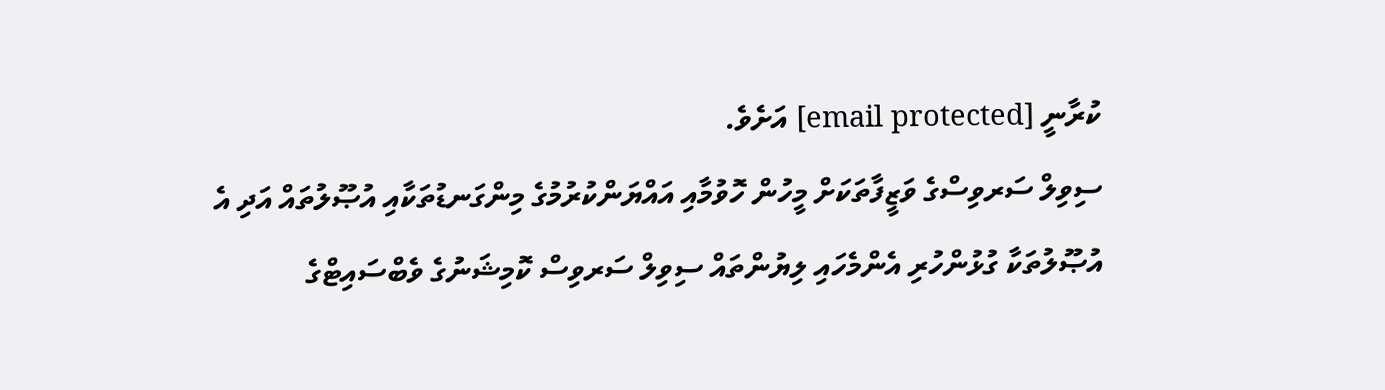ކުރާނީ [email protected] އަށެވެ.
ސިވިލް ސަރވިސްގެ ވަޒީފާތަކަށް މީހުން ހޮވުމާއި އައްޔަންކުރުމުގެ މިންގަނޑުތަކާއި އުޞޫލުތައް އަދި އެ އުޞޫލުތަކާ ގުޅުންހުރި އެންމެހައި ލިޔުންތައް ސިވިލް ސަރވިސް ކޮމިޝަނުގެ ވެބްސައިޓްގެ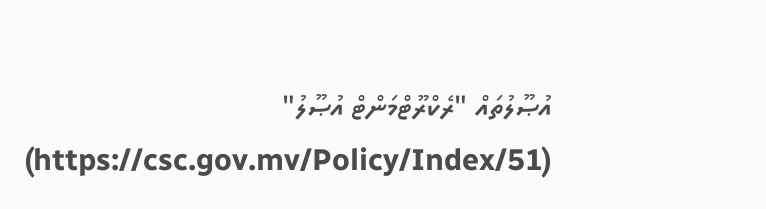އުޞޫލުތައް "ރެކްރޫޓްމަންޓް އުޞޫލު" (https://csc.gov.mv/Policy/Index/51)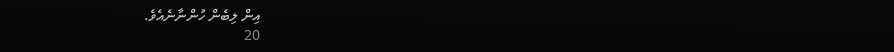އިން ލިބެން ހުންނާނެއެވެ.
20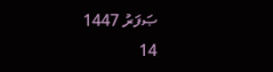ޞަފަރު 1447
14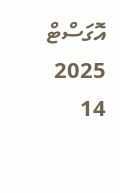އޮގަސްޓް  2025
14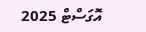އޮގަސްޓް 2025